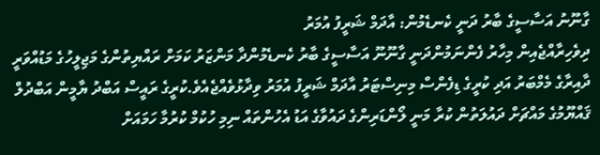ގާނޫނު އަސާސީގެ ބާރު ދަނީ ކެނޑެމުން: އާދަމް ޝަރީފު އުމަރު
ދިވެހިރާއްޖެއިން މިހާރު ފެންނަމުންދަނީ ގާނޫނޫ އަސާސީގެ ބާރު ކެނޑެމުންދާ މަންޒަރު ކަމަށް ރައްޔިތުންގެ މަޖިލީހުގެ މަޑުއްވަރީ ދާއިރާގެ މެމްބަރު އަދި ކުރީގެ ޑިފެންސް މިނިސްޓަރު އާދަމް ޝަރީފު އުމަރު ވިދާޅުވެއްޖެއެވެ.ކުރީގެ ރައީސް އަބްދު ޔާމީން އަބްދުލް ޤައްޔޫމުގެ މައްޗަށް ދައުލަތުން ކުރާ މަނީ ލޯންޑަރިންގެ ދައުވާގެ އަޑު އެހުންތައް ނިމި ހުކުމް ކުރުމާ ހަމައަށް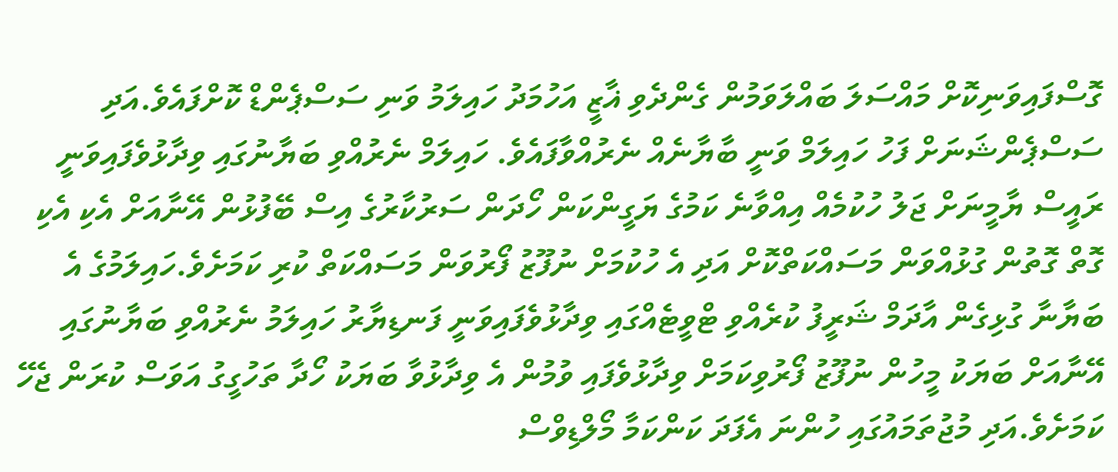ގޮސްފައިވަނިކޮށް މައްސަލަ ބައްލަވަމުން ގެންދެވި ޣާޒީ އަހުމަދު ހައިލަމު ވަނި ސަސްޕެންޑް ކޮށްފައެވެ.އަދި ސަސްޕެންޝަނަށް ފަހު ހައިލަމް ވަނީ ބާޔާނެއް ނެރުއްވާފައެވެ. ހައިލަމް ނެރުއްވި ބަޔާނުގައި ވިދާޅުވެފައިވަނީ ރައީސް ޔާމީނަށް ޖަލު ހުކުމެއް އިއްވާނެ ކަމުގެ ޔަގީންކަން ހޯދަން ސަރުކާރުގެ އިސް ބޭފުޅުން އޭނާއަށް އެކި އެކި ގޮތް ގޮތުން ގުޅުއްވަން މަސައްކަތްކޮށް އަދި އެ ހުކުމަށް ނުފޫޒު ފޯރުވަން މަސައްކަތް ކުރި ކަމަށެވެ.ހައިލަމުގެ އެ ބަޔާނާ ގުޅިގެން އާދަމް ޝަރީފު ކުރެއްވި ޓްވީޓެއްގައި ވިދާޅުވެފައިވަނީ ފަނޑިޔާރު ހައިލަމު ނެރުއްވި ބަޔާނުގައި އޭނާއަށް ބަޔަކު މީހުން ނުފޫޒު ފޯރުވިކަމަށް ވިދާޅުވެފައި ވުމުން އެ ވިދާޅުވާ ބަޔަކު ހޯދާ ތަހުގީގު އަވަސް ކުރަން ޖެހޭ ކަމަށެވެ.އަދި މުޖުތަމައުގައި ހުންނަ އެފަދަ ކަންކަމާ މޯލްޑިވްސް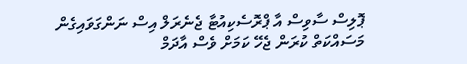ޕޮލިސް ސާވިސް އާ ޕްރޮސެކިއުޓާ ޖެނެރަލް އިސް ނަންގަވައިގެން މަސައްކަތް ކުރަން ޖެހޭ ކަމަށް ވެސް އާދަމް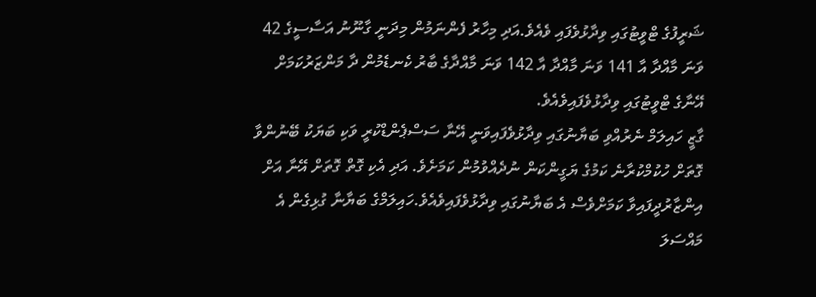ޝަރީފުގެ ޓްވީޓުގައި ވިދާޅުވެފައި ވެއެވެ.އަދި މިހާރު ފެންނަމުން މިދަނީ ގާނޫނު އަސާސީގެ 42 ވަނަ މާއްދާ އާ 141 ވަނަ މާއްދާ އާ 142 ވަނަ މާއްދާގެ ބާރު ކެނޑެމުން ދާ މަންޒަރުކަމަށް އޭނާގެ ޓްވީޓުގައި ވިދާޅުވެފައިވެއެވެ.
ގާޒީ ހައިލަމް ނެރުއްވި ބަޔާނުގައި ވިދާޅުވެފައިވަނީ އޭނާ ސަސްޕެންޑްކުރީ ވަކި ބަޔަކު ބޭނުންވާ ގޮތަށް ހުކުމްކުރާނެ ކަމުގެ ޔަގީންކަން ނުދެއްވުމުން ކަމަށެވެ. އަދި އެކި ގޮތް ގޮތަށް އޭނާ އަށް އިންޒާރުދީފައިވާ ކަމަށްވެސް އެ ބަޔާނުގައި ވިދާޅުވެފައިވެއެވެ.ހައިލަމްގެ ބަޔާނާ ގުޅިގެން އެ މައްސަލަ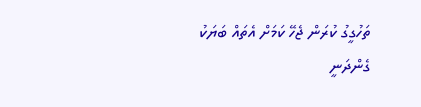ތަހުގީގު ކުރަން ޖެހޭ ކަމަށް އެތައް ބަޔަކު ގެންދަނީ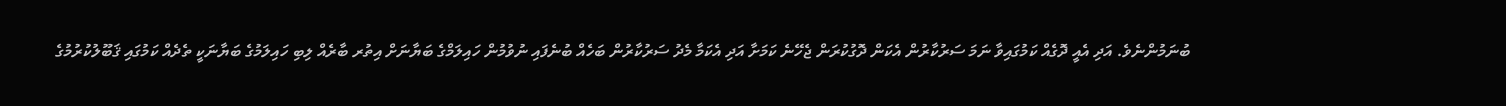ބުނަމުންނެވެ. އަދި އެއީ ދޮގެއް ކަމުގައިވާ ނަމަ ސަރުކާރުން އެކަން ދޮގުކުރަން ޖެހޭނެ ކަމަށާ އަދި އެކަމާ މެދު ސަރުކާރުން ބަހެއް ބުނެފައި ނުވުމުން ހައިލަމްގެ ބަޔާނަށް އިތުރ ބާރެއް ލިބި ހައިލަމުގެ ބަޔާނަކީ ތެދެއް ކަމުގައި ޤަބޫލުކުރުމުގެ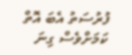ފުރުސަތު އެބަ އޮތް ކަމަށްވެސް ގިނަ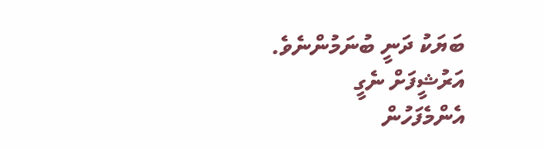ބަޔަކު ދަނީ ބުނަމުންނެވެ.
އަރުޝީފަށް ނެގީ
އެންމެފަހުން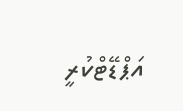އަޕްޑޭޓްކުރީ